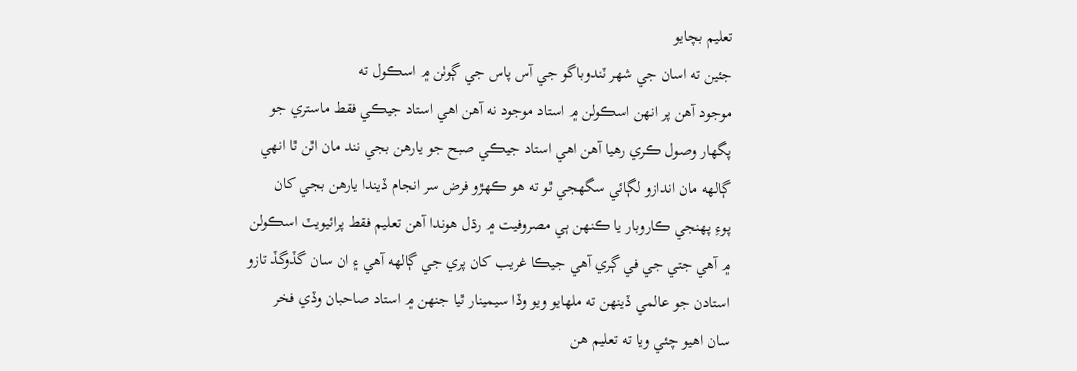تعليم بچايو
جئين ته اسان جي شهر ٽندوباگو جي آس پاس جي ڳوٺن ۾ اسڪول ته
موجود آهن پر انهن اسڪولن ۾ استاد موجود نه آهن اهي استاد جيڪي فقط ماستري جو
پگهار وصول ڪري رهيا آهن اهي استاد جيڪي صبح جو يارهن بجي نند مان اٿن ٿا انهي
ڳالهه مان اندازو لڳائي سگهجي ٿو ته هو ڪهڙو فرض سر انجام ڏيندا يارهن بجي کان
پوءِ پهنجي ڪاروبار يا ڪنهن ٻي مصروفيت ۾ رڌل هوندا آهن تعليم فقط پرائيويٽ اسڪولن
۾ آهي جتي جي في ڳري آهي جيڪا غريب کان پري جي ڳالهه آهي ۽ ان سان گڏوگڏ تازو
استادن جو عالمي ڏينهن ته ملهايو ويو وڏا سيمينار ٿيا جنهن ۾ استاد صاحبان وڏي فخر
سان اهيو چئي ويا ته تعليم هن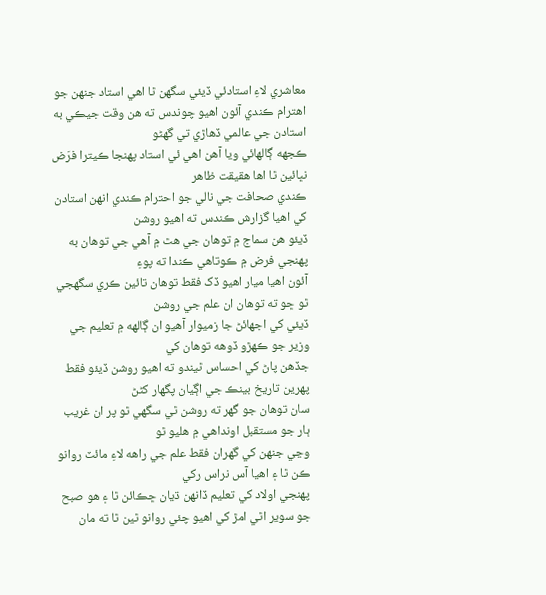معاشري لاءِ استادئي ڏيئي سگهن ٿا اهي استاد جنهن جو
اهترام ڪندي آئون اهيو چوندس ته هن وقت جيڪي به استادن جي عالمي ڏهاڙي تي گهڻو
ڪجهه ڳالهائي ويا آهن اهي ئي استاد پهنجا ڪيترا فرَض نڀائين ٿا اها هقيقت ظاهر
ڪندي صحافت جي نالي جو احترام ڪندي انهن استادن کي اهيا گزارش ڪندس ته اهيو روشن
ڏيئو هن سماج ۾ توهان جي هٿ ۾ آهي جي توهان به پهنجي فرض ۾ ڪوتاهي ڪندا ته پوءِ
آئون اهيا ميار اهيو ڏک فقط توهان تائين ڪري سگهجي ٿو ڇو ته توهان ان علم جي روشن
ڏيئي کي اجهائڻ جا زميوار آهيو ان ڳالهه ۾ تعليم جي وزير جو ڪهڙو ڏوهه توهان کي
جڏهن پاڻ کي احساس ٿيندو ته اهيو روشن ڏيئو فقط پهرين تاريخ بينڪ جي اڳيان پگهار کڻڻ
سان توهان جو گهر ته روشن ٿي سگهي ٿو پر ان غريب ٻار جو مستقبل اونداهي ۾ هليو ٿو
وڃي جنهن کي گهران فقط علم جي راهه لاءِ مائٽ روانو ڪن ٿا ۽ اهيا آس نراس رکي
پهنجي اولاد کي تعليم ڏانهن ڌيان ڇڪائن ٿا ۽ هو صبح جو سوير اٿي امڙ کي اهيو چئي روانو ٿين ٿا ته مان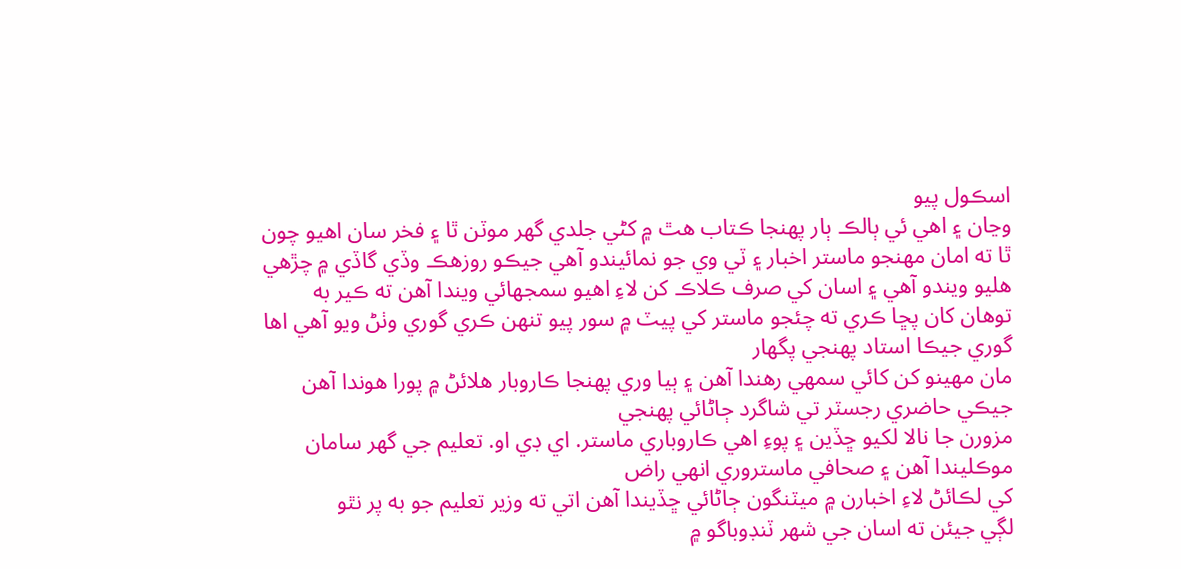اسڪول پيو
وڃان ۽ اهي ئي ٻالڪ ٻار پهنجا ڪتاب هٿ ۾ کڻي جلدي گهر موٽن ٿا ۽ فخر سان اهيو چون
ٿا ته امان مهنجو ماستر اخبار ۽ ٽي وي جو نمائيندو آهي جيڪو روزهڪ وڏي گاڏي ۾ چڙهي
هليو ويندو آهي ۽ اسان کي صرف ڪلاڪ کن لاءِ اهيو سمجهائي ويندا آهن ته ڪير به
توهان کان پڇا ڪري ته چئجو ماستر کي پيٽ ۾ سور پيو تنهن ڪري گوري وٺڻ ويو آهي اها گوري جيڪا استاد پهنجي پگهار
مان مهينو کن کائي سمهي رهندا آهن ۽ ٻيا وري پهنجا ڪاروبار هلائڻ ۾ پورا هوندا آهن
جيڪي حاضري رجسٽر تي شاگرد ڄاڻائي پهنجي
مزورن جا نالا لکيو ڇڏين ۽ پوءِ اهي ڪاروباري ماستر. اي ڊي او. تعليم جي گهر سامان موڪليندا آهن ۽ صحافي ماستروري انهي راض
کي لڪائڻ لاءِ اخبارن ۾ ميٽنگون ڄاڻائي ڇڏيندا آهن اتي ته وزير تعليم جو به پر نٿو
لڳي جيئن ته اسان جي شهر ٽنڊوباگو ۾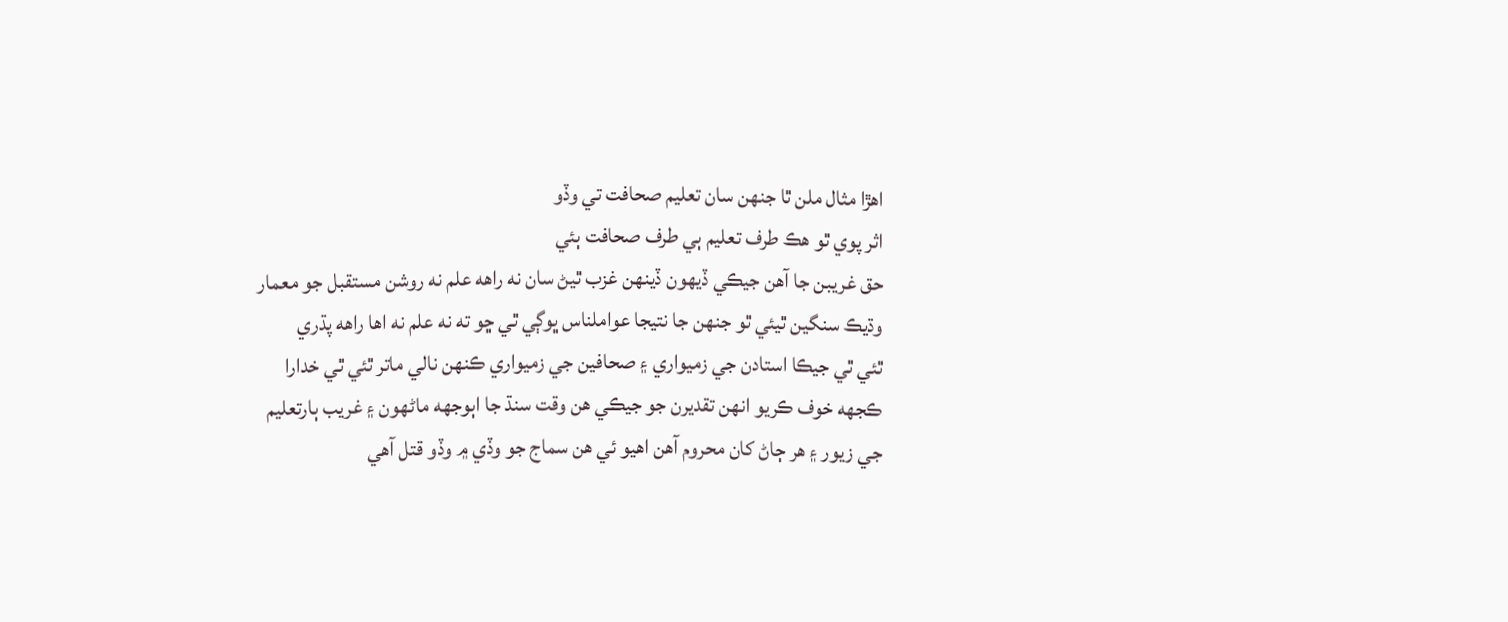اهڙا مثال ملن ٿا جنهن سان تعليم صحافت تي وڏو
اثر پوي ٿو هڪ طرف تعليم ٻي طرف صحافت ٻئي
حق غريبن جا آهن جيڪي ڏيهون ڏينهن غزب ٿيڻ سان نه راهه علم نه روشن مستقبل جو معمار
وڌيڪ سنگين ٿيئي ٿو جنهن جا نتيجا عواملناس ڀوڳي ٿي ڇو ته نه علم نه اها راهه پڌري
ٿئي ٿي جيڪا استادن جي زميواري ۽ صحافين جي زميواري ڪنهن نالي ماتر ٿئي ٿي خدارا
ڪجهه خوف ڪريو انهن تقديرن جو جيڪي هن وقت سنڌ جا اٻوجهه ماڻهون ۽ غريب ٻارتعليم
جي زيور ۽ هر ڄاڻ کان محروم آهن اهيو ئي هن سماج جو وڏي ۾ وڏو قتل آهي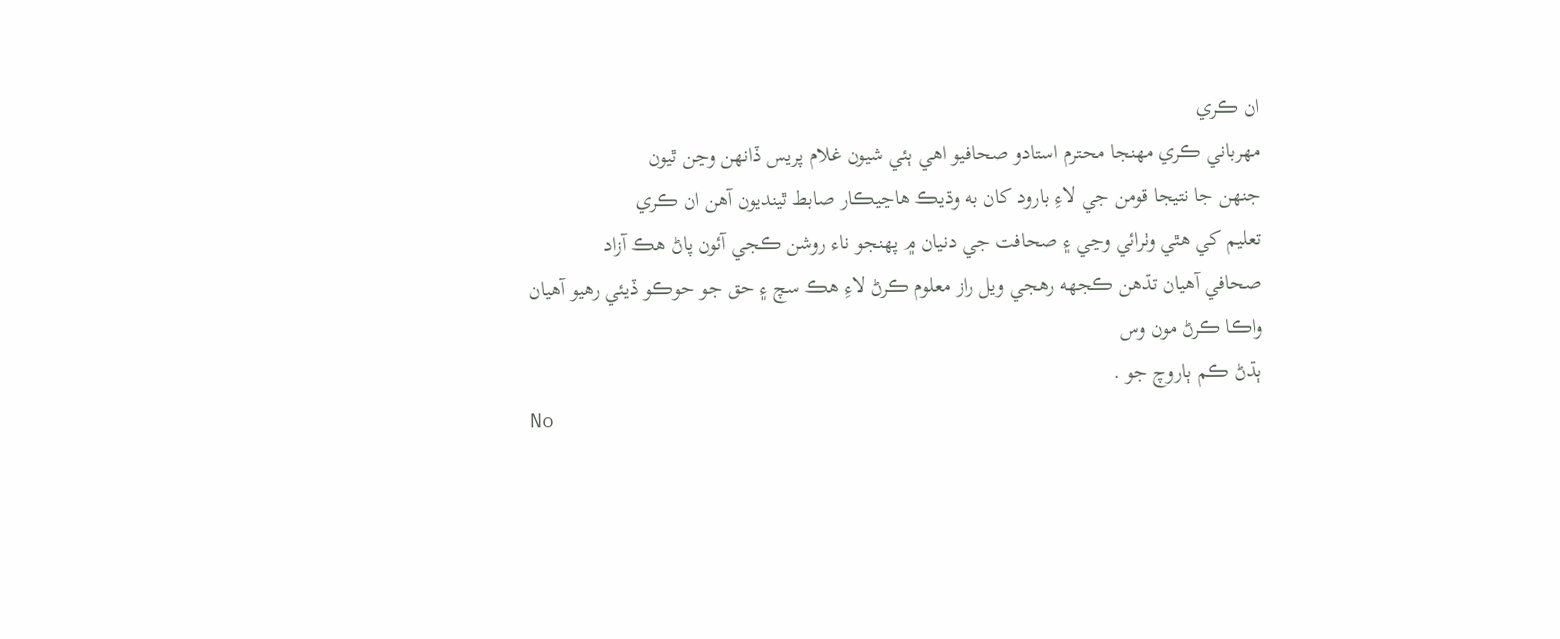ان ڪري
مهرباني ڪري مهنجا محترم استادو صحافيو اهي ٻئي شيون غلام پريس ڏانهن وڃن ٿيون
جنهن جا نتيجا قومن جي لاءِ بارود کان به وڌيڪ هاڃيڪار صابط ٿينديون آهن ان ڪري
تعليم کي هٿي وٺرائي وڃي ۽ صحافت جي دنيان ۾ پهنجو ناء روشن ڪجي آئون پاڻ هڪ آزاد
صحافي آهيان تڌهن ڪجهه رهجي ويل راز معلوم ڪرڻ لاءِ هڪ سچ ۽ حق جو حوڪو ڏيئي رهيو آهيان
واڪا ڪرڻ مون وس
ٻڌڻ ڪم ٻاروچ جو .
No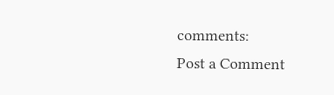comments:
Post a Comment